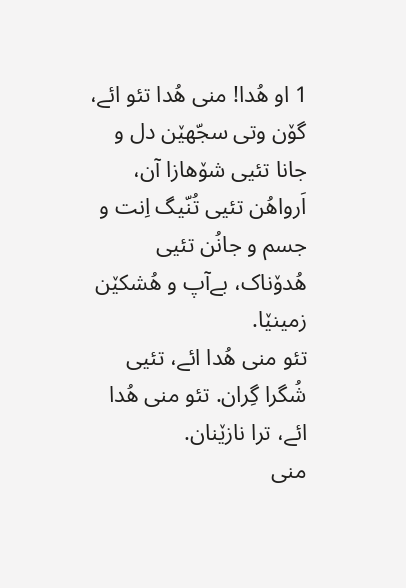1 او هُدا! منی هُدا تئو ائے، گۆن وتی سجّهێن دل و جانا تئیی شۆهازا آن، اَرواهُن تئیی تُنّیگ اِنت و جسم و جانُن تئیی هُدۆناک، بےآپ و هُشکێن زمینێا.
تئو منی هُدا ائے، تئیی شُگرا گِران. تئو منی هُدا ائے، ترا نازێنان.
منی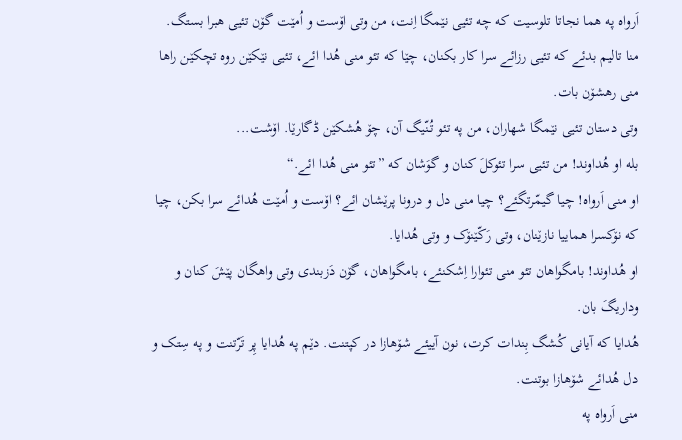اَرواه په هما نجاتا تلوسیت که چه تئیی نێمگا اِنت، من وتی اۆست و اُمێت گۆن تئیی هبرا بستگ.
منا تالیم بدئے که تئیی رزائے سرا کار بکنان، چێا که تئو منی هُدا ائے، تئیی نێکێن روه تچکێن راها منی رهشۆن بات.
وتی دستان تئیی نێمگا شهاران، من په تئو تُنّیگ آن، چۆ هُشکێن ڈگارێا. اۆشت...
بله او هُداوند! من تئیی سرا تئوکلَ کنان و گوَشان که ”تئو منی هُدا ائے.“
او منی اَرواه! چیا گیمّرتگئے؟ چیا منی دل و درونا پرێشان ائے؟ اۆست و اُمێت هُدائے سرا بکن، چیا که نۆکسرا هماییا نازێنان، وتی رَکّێنۆک و وتی هُدایا.
او هُداوند! بامگواهان تئو منی تئوارا اِشکنئے، بامگواهان، گۆن دَزبندی وتی واهگان پێشَ کنان و وداریگَ بان.
هُدایا که آیانی کُشگ بِندات کرت، نون آییئے شۆهازا در کپتنت. دێم په هُدایا پِر تَرّتنت و په سِتک و دل هُدائے شۆهازا بوتنت.
منی اَرواه په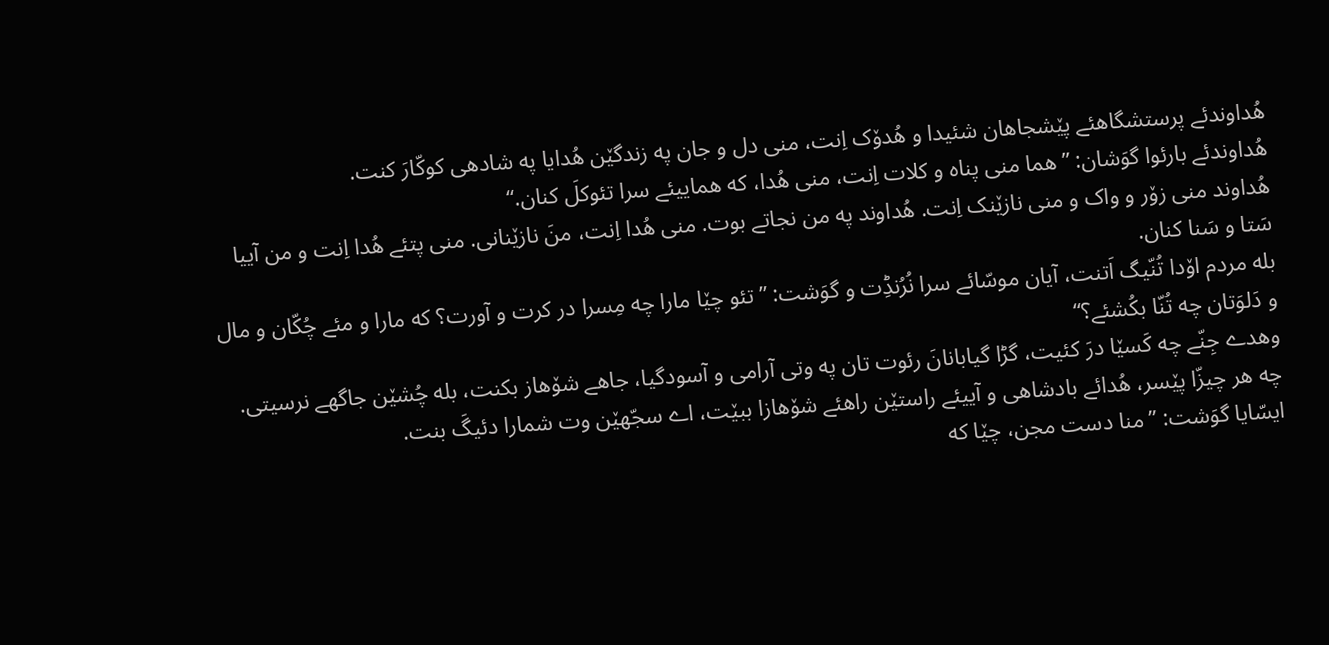هُداوندئے پرستشگاهئے پێشجاهان شئیدا و هُدۆک اِنت، منی دل و جان په زندگێن هُدایا په شادهی کوکّارَ کنت.
هُداوندئے بارئوا گوَشان: ”هما منی پناه و کلات اِنت، منی هُدا، که هماییئے سرا تئوکلَ کنان.“
هُداوند منی زۆر و واک و منی نازێنک اِنت. هُداوند په من نجاتے بوت. منی هُدا اِنت، منَ نازێنانی. منی پتئے هُدا اِنت و من آییا سَتا و سَنا کنان.
بله مردم اۆدا تُنّیگ اَتنت، آیان موسّائے سرا نُرُنڈِت و گوَشت: ”تئو چێا مارا چه مِسرا در کرت و آورت؟ که مارا و مئے چُکّان و مال و دَلوَتان چه تُنّا بکُشئے؟“
وهدے جِنّے چه کَسێا درَ کئیت، گڑا گیابانانَ رئوت تان په وتی آرامی و آسودگیا، جاهے شۆهاز بکنت، بله چُشێن جاگهے نرسیتی.
چه هر چیزّا پێسر، هُدائے بادشاهی و آییئے راستێن راهئے شۆهازا ببێت، اے سجّهێن وت شمارا دئیگَ بنت.
ایسّایا گوَشت: ”منا دست مجن، چێا که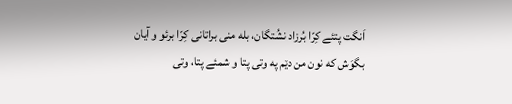اَنگت پتئے کِرّا بُرزاد نشُتگان، بله منی براتانی کِرّا برئو و آیان بگوَش که نون من دێم په وتی پتا و شمئے پتا، وتی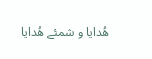هُدایا و شمئے هُدایا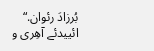بُرزادَ رئوان.“
ائییدئے آهِری و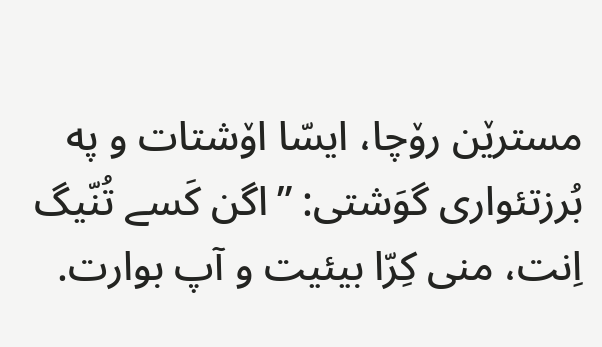مسترێن رۆچا، ایسّا اۆشتات و په بُرزتئواری گوَشتی: ”اگن کَسے تُنّیگ اِنت، منی کِرّا بیئیت و آپ بوارت.